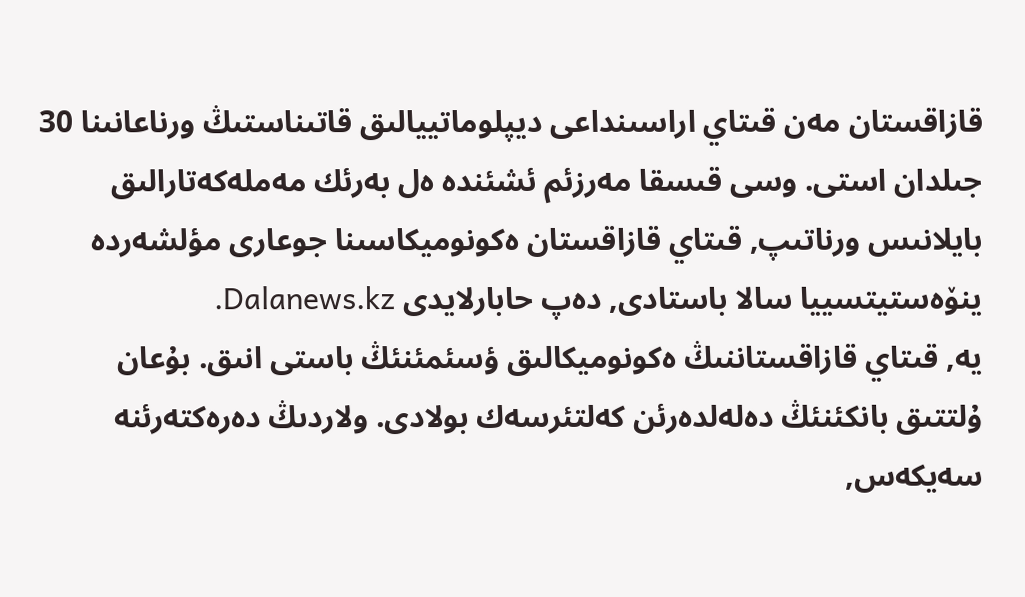قازاقستان مەن قىتاي اراسىنداعى ديپلوماتييالىق قاتىناستىڭ ورناعانىنا 30 جىلدان استى. وسى قىسقا مەرزئم ئشئندە ەل بەرئك مەملەكەتارالىق بايلانىس ورناتىپ, قىتاي قازاقستان ەكونوميكاسىنا جوعارى مؤلشەردە ينۆەستيتسييا سالا باستادى, دەپ حابارلايدى Dalanews.kz.
يە, قىتاي قازاقستاننىڭ ەكونوميكالىق ؤسئمئنئڭ باستى انىق. بۇعان ۇلتتىق بانكئنئڭ دەلەلدەرئن كەلتئرسەك بولادى. ولاردىڭ دەرەكتەرئنە سەيكەس,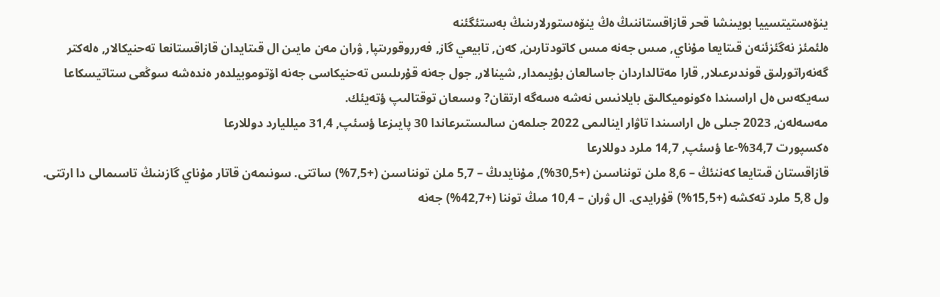ينۆەستيتسييا بويىنشا قحر قازاقستاننىڭ ەڭ ينۆەستورلارىنىڭ بەستئگئنە
ەلئمئز نەگئزئنەن قىتايعا مۇناي, مىس جەنە مىس كاتودتارىن, كەن, تابيعي گاز, فەرروقورىتپا, ۋران مەن مايىن ال قىتايدان قازاقستانعا تەحنيكالار, ەلەكتر گەنەراتورلىق قوندىرعىلار, قارا مەتالداردان جاسالعان بۇيىمدار, شينالار, جول جەنە قۇرىلىس تەحنيكاسى جەنە اۆتوموبيلدەر ەندەشە سوڭعى ستاتيسكاعا سەيكەس ەل اراسىندا ەكونوميكالىق بايلانىس نەشە ەسەگە ارتقان? وسىعان توقتالىپ ؤتەيئك.
مەسەلەن, 2023 جىلى ەل اراسىندا تاۋار اينالىمى 2022 جىلمەن سالىستىرعاندا 30 پايىزعا ؤسئپ, 31,4 ميلليارد دوللارعا
ەكسپورت 34,7%-عا ؤسئپ, 14,7 ملرد دوللارعا
قازاقستان قىتايعا كەننئڭ – 8,6 ملن تونناسىن (+30,5%), مۇنايدىڭ – 5,7 ملن تونناسىن (+7,5%) ساتتى. سونىمەن قاتار مۇناي گازىنىڭ تاسىمالى دا ارتتى. ول 5,8 ملرد تەكشە (+15,5%) قۇرايدى. ال ۋران – 10,4 مىڭ توننا (+42,7%) جەنە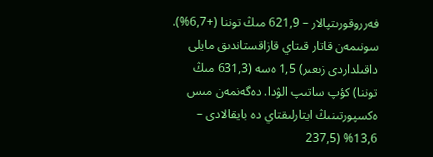فەرروقورىتپالار – 621,9 مىڭ توننا (+6,7%).
سونىمەن قاتار قىتاي قازاقستاندىق مايلى داقىلداردى زىعىر) 1,5 ەسە (631,3 مىڭ توننا) كؤپ ساتىپ الۋدا. دەگەنمەن مىس ەكسپورتىنىڭ ايتارلىقتاي دە بايقالادى – 13,6% (237,5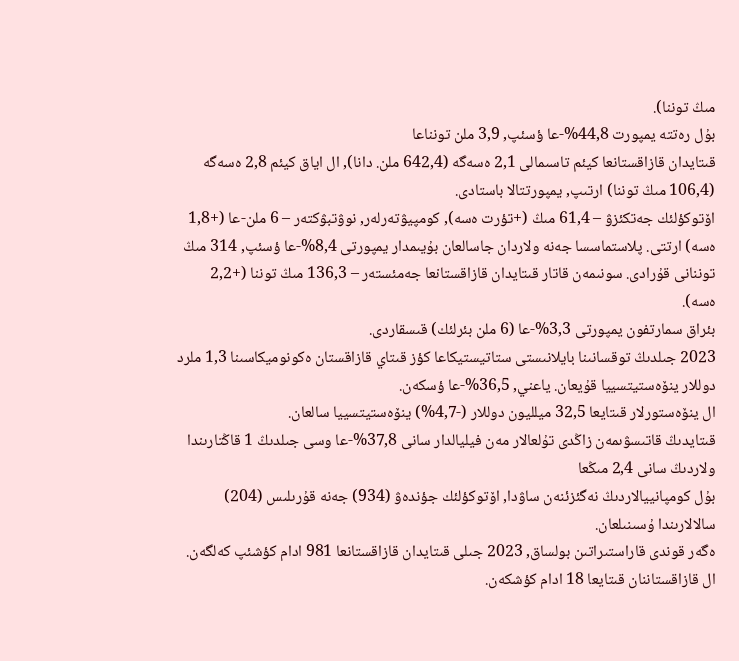مىڭ توننا).
بۇل رەتتە يمپورت 44,8%-عا ؤسئپ, 3,9 ملن تونناعا
قىتايدان قازاقستانعا كيئم تاسىمالى 2,1 ەسەگە (642,4 ملن. دانا), ال اياق كيئم 2,8 ەسەگە (106,4 مىڭ توننا) ارتىپ, يمپورتتالا باستادى.
اۆتوكؤلئك جەتكئزۋ – 61,4 مىڭ (+تؤرت ەسە), كومپيۋتەرلەر, نوۋتبۋكتەر – 6 ملن-عا (+1,8 ەسە) ارتتى. پلاستماسسا جەنە ولاردان جاسالعان بۇيىمدار يمپورتى 8,4%-عا ؤسئپ, 314 مىڭ توننانى قۇرادى. سونىمەن قاتار قىتايدان قازاقستانعا جەمئستەر – 136,3 مىڭ توننا (+2,2 ەسە).
بئراق سمارتفون يمپورتى 3,3%-عا (6 ملن بئرلئك) قىسقاردى.
2023 جىلدىڭ توقسانىنا بايلانىستى ستاتيستيكاعا كؤز قىتاي قازاقستان ەكونوميكاسىنا 1,3 ملرد دوللار ينۆەستيتسييا قۇيعان. ياعني, 36,5%-عا ؤسكەن.
ال ينۆەستورلار قىتايعا 32,5 ميلليون دوللار (-4,7%) ينۆەستيتسييا سالعان.
قىتايدىڭ قاتىسۋىمەن زاڭدى تۇلعالار مەن فيليالدار سانى 37,8%-عا وسى جىلدىڭ 1 قاڭتارىندا ولاردىڭ سانى 2,4 مىڭعا
بۇل كومپانييالاردىڭ نەگئزئنەن ساۋدا, اۆتوكؤلئك جؤندەۋ (934) جەنە قۇرىلىس (204) سالالارىندا ۇسىنىلعان.
ەگەر قوندى قاراستىراتىن بولساق, 2023 جىلى قىتايدان قازاقستانعا 981 ادام كؤشئپ كەلگەن.
ال قازاقستاننان قىتايعا 18 ادام كؤشكەن.